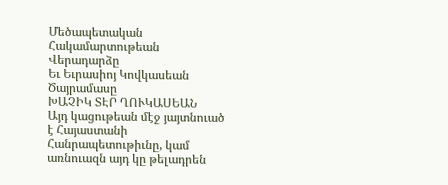Մեծապետական Հակամարտութեան Վերադարձը
Եւ Եւրասիոյ Կովկասեան Ծայրամասը
ԽԱՉԻԿ ՏԷՐ ՂՈՒԿԱՍԵԱՆ
Այդ կացութեան մէջ յայտնուած է Հայաստանի Հանրապետութիւնը, կամ առնուազն այդ կը թելադրեն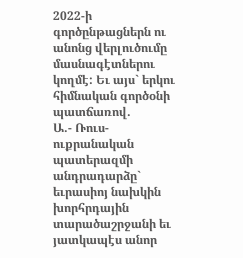2022-ի գործընթացներն ու անոնց վերլուծումը մասնագէտներու կողմէ: Եւ այս` երկու հիմնական գործօնի պատճառով.
Ա.- Ռուս-ուքրանական պատերազմի անդրադարձը` եւրասիոյ նախկին խորհրդային տարածաշրջանի եւ յատկապէս անոր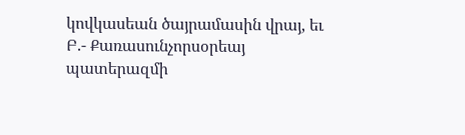կովկասեան ծայրամասին վրայ, եւ
Բ.- Քառասունչորսօրեայ պատերազմի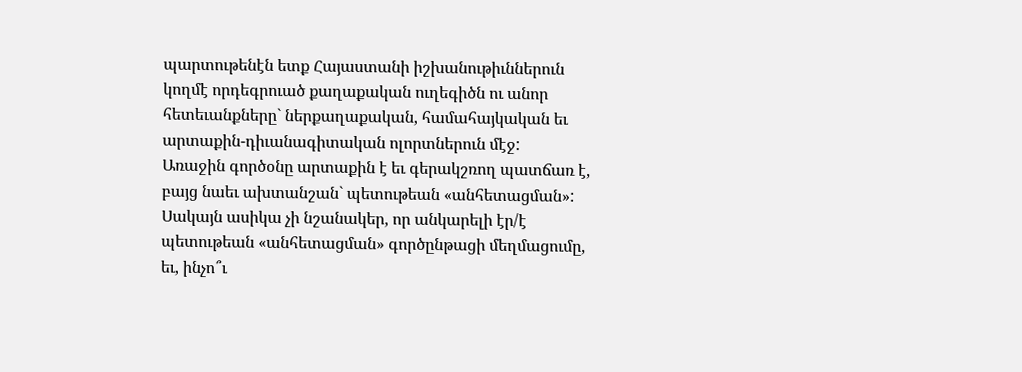պարտութենէն ետք Հայաստանի իշխանութիւններուն կողմէ որդեգրուած քաղաքական ուղեգիծն ու անոր հետեւանքները` ներքաղաքական, համահայկական եւ արտաքին-դիւանագիտական ոլորտներուն մէջ:
Առաջին գործօնը արտաքին է եւ գերակշռող պատճառ է, բայց նաեւ ախտանշան` պետութեան «անհետացման»: Սակայն ասիկա չի նշանակեր, որ անկարելի էր/է պետութեան «անհետացման» գործընթացի մեղմացումը, եւ, ինչո՞ւ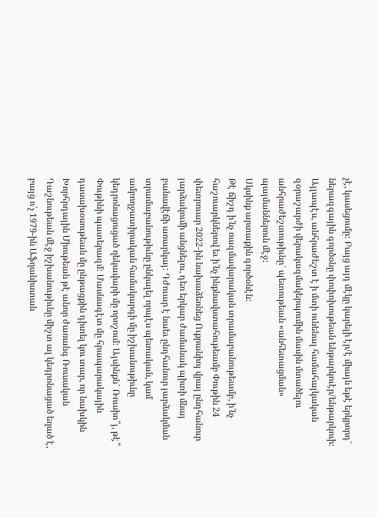չէ, կասեցումը: Բայց այդ մէկը կարելի էր/է միայն եթէ երկրորդ` ներազգային գործօնը փոփոխութեան ենթարկուէր/ենթարկուի: Այլապէս, անհրաժեշտ է ի մտի ունենալ համահայկական զօրաշարժի վերակազմակերպումին մասին մտածելու անհրաժեշտութիւնը` պետութեան «անհետացման» պայմաններուն մէջ:
Սկսինք արտաքին գործօնէն:
Թէ ճիշդ ի՛նչ ռազմավարական տրամաբանութեամբ, ի՛նչ հաշուարկներով եւ ի՛նչ ինքնավստահութեամբ Փութին 24 փետրուար 2022-ին նախաձեռնեց Ուքրանիոյ վրայ ընդհանուր յարձակումի անցնելու, դեռ երկար ժամանակ պիտի մնայ բանավէճի առարկայ: Դժուար է նաեւ ընդհանուր յարձակման տրամաբանութիւնը ընկալել որպէս պետական, կամ ամբողջատիրական համակարգի մը իշխանութիւնը կեդրոնացուցած ղեկավարի մը որոշում: Այսինքն` Ռուսիո՞յ, թէ՞ Փութինի պատերազմ: Մասնագէտ մը հրապարակային դասախօսութեան մը ընթացքին դիտել կու տար, որ նախկին Խորհրդային Միութեան թէ անոր ժառանգ Ռուսական Դաշնութեան մէջ իշխանութիւնը միշտ ալ կեդրոնացած եղած է, բայց ո՛չ 1979-ին Աֆղանիստան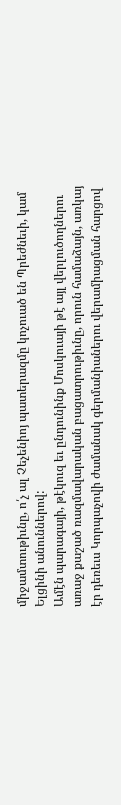միջամտութիւնը, ո՛չ ալ Չեչենիոյ պատերազմը կոչուած են Պրեժնեւի, կամ Ելցինի անուններով:
Ամէն պարագայի, թէկուզ եւ ընդունինք Մոսկուայի թէ այլ վերլուծողներու առաջ քաշած ռազմավարական բացատրութիւնը, որուն համաձայն, առկայ էր դեռեւս Կորպաչովի ժամանակ գերմանիաներու վերամիացման հարցով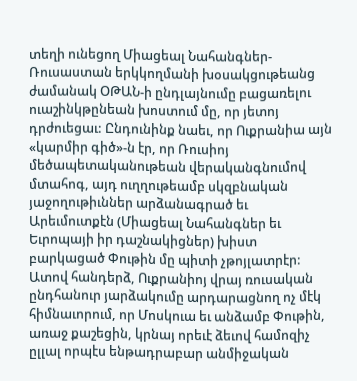տեղի ունեցող Միացեալ Նահանգներ-Ռուսաստան երկկողմանի խօսակցութեանց ժամանակ ՕԹԱՆ-ի ընդլայնումը բացառելու ուաշինկթընեան խոստում մը, որ յետոյ դրժուեցաւ: Ընդունինք նաեւ, որ Ուքրանիա այն «կարմիր գիծ»-ն էր, որ Ռուսիոյ մեծապետականութեան վերականգնումով մտահոգ, այդ ուղղութեամբ սկզբնական յաջողութիւններ արձանագրած եւ Արեւմուտքէն (Միացեալ Նահանգներ եւ Եւրոպայի իր դաշնակիցներ) խիստ բարկացած Փութին մը պիտի չթոյլատրէր: Ատով հանդերձ, Ուքրանիոյ վրայ ռուսական ընդհանուր յարձակումը արդարացնող ոչ մէկ հիմնաւորում, որ Մոսկուա եւ անձամբ Փութին, առաջ քաշեցին, կրնայ որեւէ ձեւով համոզիչ ըլլալ որպէս ենթադրաբար անմիջական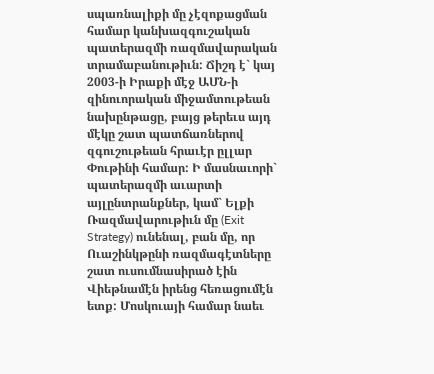սպառնալիքի մը չէզոքացման համար կանխազգուշական պատերազմի ռազմավարական տրամաբանութիւն: Ճիշդ է` կայ 2003-ի Իրաքի մէջ ԱՄՆ-ի զինուորական միջամտութեան նախընթացը, բայց թերեւս այդ մէկը շատ պատճառներով զգուշութեան հրաւէր ըլլար Փութինի համար: Ի մասնաւորի` պատերազմի աւարտի այլընտրանքներ, կամ` Ելքի Ռազմավարութիւն մը (Exit Strategy) ունենալ, բան մը, որ Ուաշինկթընի ռազմագէտները շատ ուսումնասիրած էին Վիեթնամէն իրենց հեռացումէն ետք: Մոսկուայի համար նաեւ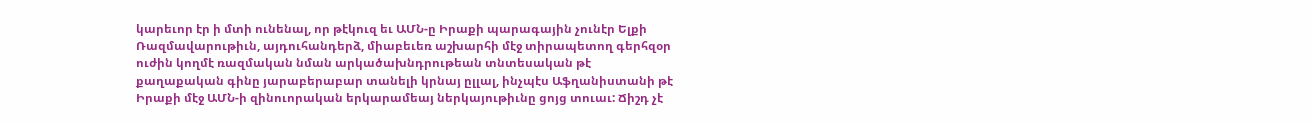կարեւոր էր ի մտի ունենալ, որ թէկուզ եւ ԱՄՆ-ը Իրաքի պարագային չունէր Ելքի Ռազմավարութիւն, այդուհանդերձ, միաբեւեռ աշխարհի մէջ տիրապետող գերհզօր ուժին կողմէ ռազմական նման արկածախնդրութեան տնտեսական թէ քաղաքական գինը յարաբերաբար տանելի կրնայ ըլլալ, ինչպէս Աֆղանիստանի թէ Իրաքի մէջ ԱՄՆ-ի զինուորական երկարամեայ ներկայութիւնը ցոյց տուաւ: Ճիշդ չէ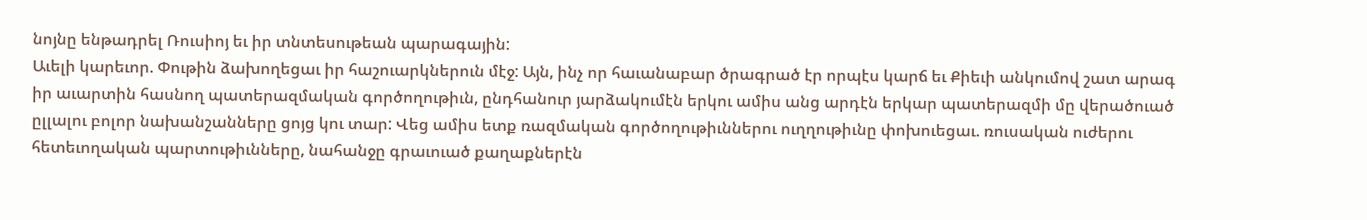նոյնը ենթադրել Ռուսիոյ եւ իր տնտեսութեան պարագային:
Աւելի կարեւոր. Փութին ձախողեցաւ իր հաշուարկներուն մէջ: Այն, ինչ որ հաւանաբար ծրագրած էր որպէս կարճ եւ Քիեւի անկումով շատ արագ իր աւարտին հասնող պատերազմական գործողութիւն, ընդհանուր յարձակումէն երկու ամիս անց արդէն երկար պատերազմի մը վերածուած ըլլալու բոլոր նախանշանները ցոյց կու տար: Վեց ամիս ետք ռազմական գործողութիւններու ուղղութիւնը փոխուեցաւ. ռուսական ուժերու հետեւողական պարտութիւնները, նահանջը գրաւուած քաղաքներէն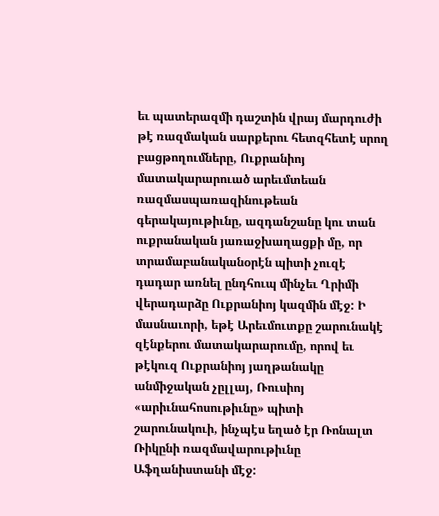եւ պատերազմի դաշտին վրայ մարդուժի թէ ռազմական սարքերու հետզհետէ սրող բացթողումները, Ուքրանիոյ մատակարարուած արեւմտեան ռազմասպառազինութեան գերակայութիւնը, ազդանշանը կու տան ուքրանական յառաջխաղացքի մը, որ տրամաբանականօրէն պիտի չուզէ դադար առնել ընդհուպ մինչեւ Ղրիմի վերադարձը Ուքրանիոյ կազմին մէջ: Ի մասնաւորի, եթէ Արեւմուտքը շարունակէ զէնքերու մատակարարումը, որով եւ թէկուզ Ուքրանիոյ յաղթանակը անմիջական չըլլայ, Ռուսիոյ «արիւնահոսութիւնը» պիտի շարունակուի, ինչպէս եղած էր Ռոնալտ Ռիկընի ռազմավարութիւնը Աֆղանիստանի մէջ: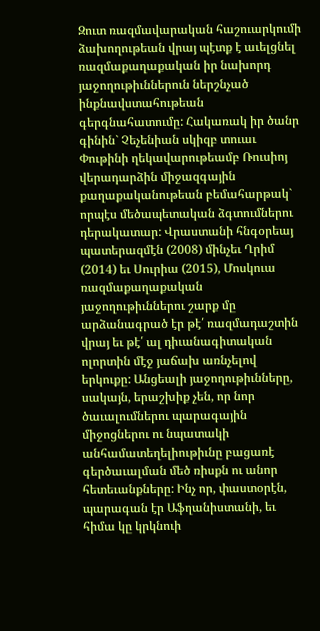Զուտ ռազմավարական հաշուարկումի ձախողութեան վրայ պէտք է աւելցնել ռազմաքաղաքական իր նախորդ յաջողութիւններուն ներշնչած ինքնավստահութեան գերգնահատումը: Հակառակ իր ծանր գինին` Չեչենիան սկիզբ տուաւ Փութինի ղեկավարութեամբ Ռուսիոյ վերադարձին միջազգային քաղաքականութեան բեմահարթակ` որպէս մեծապետական ձգտումներու դերակատար: Վրաստանի հնգօրեայ պատերազմէն (2008) մինչեւ Ղրիմ (2014) եւ Սուրիա (2015), Մոսկուա ռազմաքաղաքական յաջողութիւններու շարք մը արձանագրած էր թէ՛ ռազմադաշտին վրայ եւ թէ՛ ալ դիւանագիտական ոլորտին մէջ յաճախ առնչելով երկուքը: Անցեալի յաջողութիւնները, սակայն, երաշխիք չեն, որ նոր ծաւալումներու պարագային միջոցներու ու նպատակի անհամատեղելիութիւնը բացառէ գերծաւալման մեծ ռիսքն ու անոր հետեւանքները: Ինչ որ, փաստօրէն, պարագան էր Աֆղանիստանի, եւ հիմա կը կրկնուի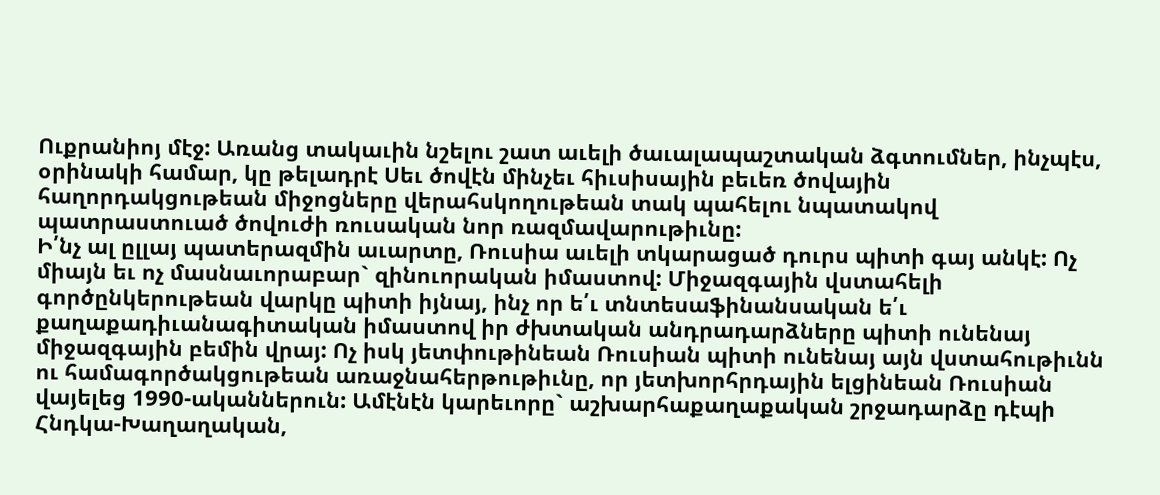Ուքրանիոյ մէջ: Առանց տակաւին նշելու շատ աւելի ծաւալապաշտական ձգտումներ, ինչպէս, օրինակի համար, կը թելադրէ Սեւ ծովէն մինչեւ հիւսիսային բեւեռ ծովային հաղորդակցութեան միջոցները վերահսկողութեան տակ պահելու նպատակով պատրաստուած ծովուժի ռուսական նոր ռազմավարութիւնը:
Ի՛նչ ալ ըլլայ պատերազմին աւարտը, Ռուսիա աւելի տկարացած դուրս պիտի գայ անկէ: Ոչ միայն եւ ոչ մասնաւորաբար` զինուորական իմաստով: Միջազգային վստահելի գործընկերութեան վարկը պիտի իյնայ, ինչ որ ե՛ւ տնտեսաֆինանսական ե՛ւ քաղաքադիւանագիտական իմաստով իր ժխտական անդրադարձները պիտի ունենայ միջազգային բեմին վրայ: Ոչ իսկ յետփութինեան Ռուսիան պիտի ունենայ այն վստահութիւնն ու համագործակցութեան առաջնահերթութիւնը, որ յետխորհրդային ելցինեան Ռուսիան վայելեց 1990-ականներուն: Ամէնէն կարեւորը` աշխարհաքաղաքական շրջադարձը դէպի Հնդկա-Խաղաղական,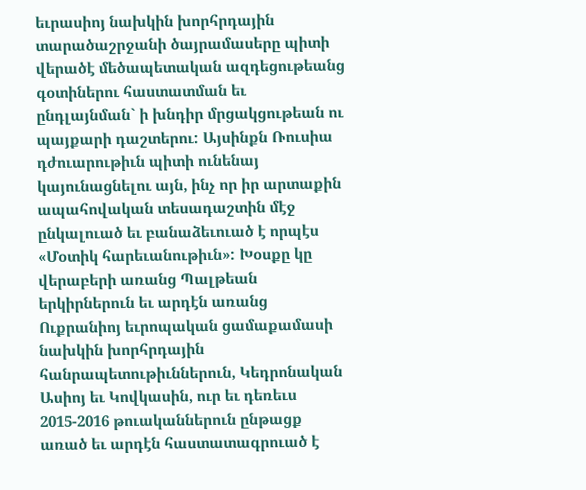եւրասիոյ նախկին խորհրդային տարածաշրջանի ծայրամասերը պիտի վերածէ մեծապետական ազդեցութեանց գօտիներու հաստատման եւ ընդլայնման` ի խնդիր մրցակցութեան ու պայքարի դաշտերու: Այսինքն Ռուսիա դժուարութիւն պիտի ունենայ կայունացնելու այն, ինչ որ իր արտաքին ապահովական տեսադաշտին մէջ ընկալուած եւ բանաձեւուած է որպէս «Մօտիկ հարեւանութիւն»: Խօսքը կը վերաբերի առանց Պալթեան երկիրներուն եւ արդէն առանց Ուքրանիոյ եւրոպական ցամաքամասի նախկին խորհրդային հանրապետութիւններուն, Կեդրոնական Ասիոյ եւ Կովկասին, ուր եւ դեռեւս 2015-2016 թուականներուն ընթացք առած եւ արդէն հաստատագրուած է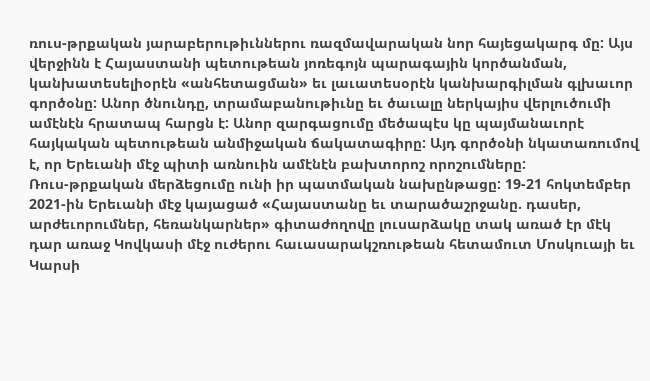ռուս-թրքական յարաբերութիւններու ռազմավարական նոր հայեցակարգ մը: Այս վերջինն է Հայաստանի պետութեան յոռեգոյն պարագային կործանման, կանխատեսելիօրէն «անհետացման» եւ լաւատեսօրէն կանխարգիլման գլխաւոր գործօնը: Անոր ծնունդը, տրամաբանութիւնը եւ ծաւալը ներկայիս վերլուծումի ամէնէն հրատապ հարցն է: Անոր զարգացումը մեծապէս կը պայմանաւորէ հայկական պետութեան անմիջական ճակատագիրը: Այդ գործօնի նկատառումով է, որ Երեւանի մէջ պիտի առնուին ամէնէն բախտորոշ որոշումները:
Ռուս-թրքական մերձեցումը ունի իր պատմական նախընթացը: 19-21 հոկտեմբեր 2021-ին Երեւանի մէջ կայացած «Հայաստանը եւ տարածաշրջանը. դասեր, արժեւորումներ, հեռանկարներ» գիտաժողովը լուսարձակը տակ առած էր մէկ դար առաջ Կովկասի մէջ ուժերու հաւասարակշռութեան հետամուտ Մոսկուայի եւ Կարսի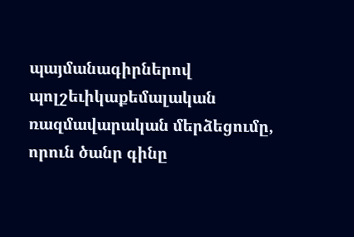պայմանագիրներով պոլշեւիկաքեմալական ռազմավարական մերձեցումը, որուն ծանր գինը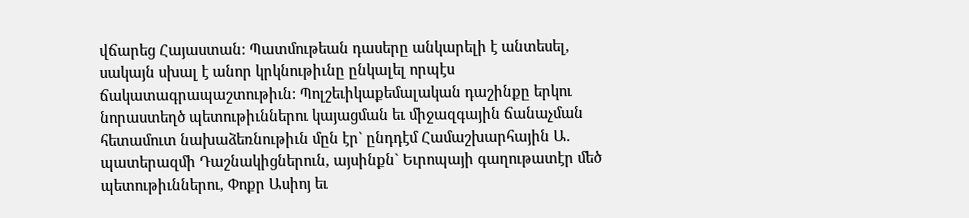վճարեց Հայաստան: Պատմութեան դասերը անկարելի է անտեսել, սակայն սխալ է անոր կրկնութիւնը ընկալել որպէս ճակատագրապաշտութիւն: Պոլշեւիկաքեմալական դաշինքը երկու նորաստեղծ պետութիւններու կայացման եւ միջազգային ճանաչման հետամուտ նախաձեռնութիւն մըն էր` ընդդէմ Համաշխարհային Ա. պատերազմի Դաշնակիցներուն, այսինքն` Եւրոպայի գաղութատէր մեծ պետութիւններու, Փոքր Ասիոյ եւ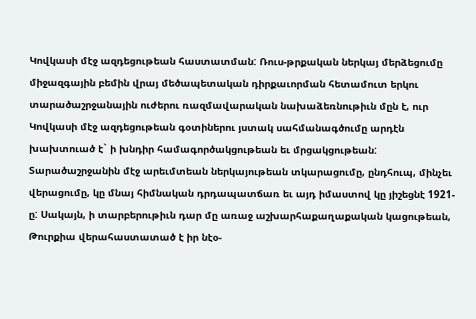Կովկասի մէջ ազդեցութեան հաստատման: Ռուս-թրքական ներկայ մերձեցումը միջազգային բեմին վրայ մեծապետական դիրքաւորման հետամուտ երկու տարածաշրջանային ուժերու ռազմավարական նախաձեռնութիւն մըն է, ուր Կովկասի մէջ ազդեցութեան գօտիներու յստակ սահմանագծումը արդէն խախտուած է` ի խնդիր համագործակցութեան եւ մրցակցութեան: Տարածաշրջանին մէջ արեւմտեան ներկայութեան տկարացումը, ընդհուպ, մինչեւ վերացումը, կը մնայ հիմնական դրդապատճառ եւ այդ իմաստով կը յիշեցնէ 1921-ը: Սակայն, ի տարբերութիւն դար մը առաջ աշխարհաքաղաքական կացութեան, Թուրքիա վերահաստատած է իր նէօ-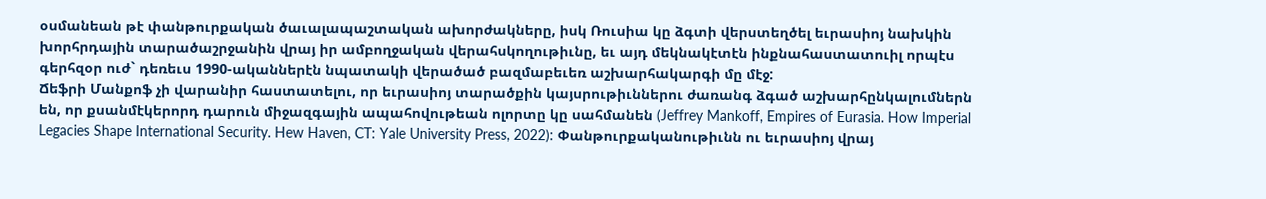օսմանեան թէ փանթուրքական ծաւալապաշտական ախորժակները, իսկ Ռուսիա կը ձգտի վերստեղծել եւրասիոյ նախկին խորհրդային տարածաշրջանին վրայ իր ամբողջական վերահսկողութիւնը, եւ այդ մեկնակէտէն ինքնահաստատուիլ որպէս գերհզօր ուժ` դեռեւս 1990-ականներէն նպատակի վերածած բազմաբեւեռ աշխարհակարգի մը մէջ:
Ճեֆրի Մանքոֆ չի վարանիր հաստատելու, որ եւրասիոյ տարածքին կայսրութիւններու ժառանգ ձգած աշխարհընկալումներն են, որ քսանմէկերորդ դարուն միջազգային ապահովութեան ոլորտը կը սահմանեն (Jeffrey Mankoff, Empires of Eurasia. How Imperial Legacies Shape International Security. Hew Haven, CT: Yale University Press, 2022): Փանթուրքականութիւնն ու եւրասիոյ վրայ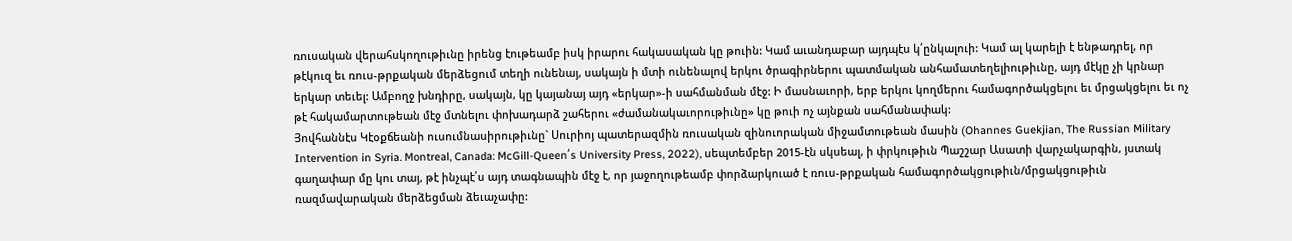ռուսական վերահսկողութիւնը իրենց էութեամբ իսկ իրարու հակասական կը թուին: Կամ աւանդաբար այդպէս կ՛ընկալուի: Կամ ալ կարելի է ենթադրել, որ թէկուզ եւ ռուս-թրքական մերձեցում տեղի ունենայ, սակայն ի մտի ունենալով երկու ծրագիրներու պատմական անհամատեղելիութիւնը, այդ մէկը չի կրնար երկար տեւել: Ամբողջ խնդիրը, սակայն, կը կայանայ այդ «երկար»-ի սահմանման մէջ: Ի մասնաւորի, երբ երկու կողմերու համագործակցելու եւ մրցակցելու եւ ոչ թէ հակամարտութեան մէջ մտնելու փոխադարձ շահերու «ժամանակաւորութիւնը» կը թուի ոչ այնքան սահմանափակ:
Յովհաննէս Կէօքճեանի ուսումնասիրութիւնը` Սուրիոյ պատերազմին ռուսական զինուորական միջամտութեան մասին (Ohannes Guekjian, The Russian Military Intervention in Syria. Montreal, Canada: McGill-Queen՛s University Press, 2022), սեպտեմբեր 2015-էն սկսեալ, ի փրկութիւն Պաշշար Ասատի վարչակարգին, յստակ գաղափար մը կու տայ, թէ ինչպէ՛ս այդ տագնապին մէջ է, որ յաջողութեամբ փորձարկուած է ռուս-թրքական համագործակցութիւն/մրցակցութիւն ռազմավարական մերձեցման ձեւաչափը: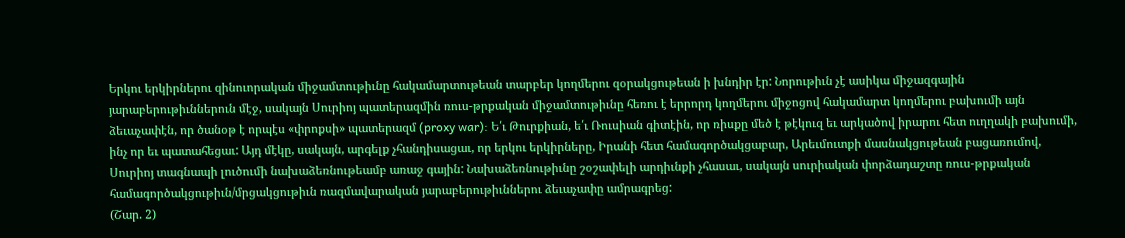Երկու երկիրներու զինուորական միջամտութիւնը հակամարտութեան տարբեր կողմերու զօրակցութեան ի խնդիր էր: Նորութիւն չէ ասիկա միջազգային յարաբերութիւններուն մէջ, սակայն Սուրիոյ պատերազմին ռուս-թրքական միջամտութիւնը հեռու է երրորդ կողմերու միջոցով հակամարտ կողմերու բախումի այն ձեւաչափէն, որ ծանօթ է որպէս «փրոքսի» պատերազմ (proxy war): Ե՛ւ Թուրքիան, ե՛ւ Ռուսիան գիտէին, որ ռիսքը մեծ է թէկուզ եւ արկածով իրարու հետ ուղղակի բախումի, ինչ որ եւ պատահեցաւ: Այդ մէկը, սակայն, արգելք չհանդիսացաւ, որ երկու երկիրները, Իրանի հետ համագործակցաբար, Արեւմուտքի մասնակցութեան բացառումով, Սուրիոյ տագնապի լուծումի նախաձեռնութեամբ առաջ գային: Նախաձեռնութիւնը շօշափելի արդիւնքի չհասաւ, սակայն սուրիական փորձադաշտը ռուս-թրքական համագործակցութիւն/մրցակցութիւն ռազմավարական յարաբերութիւններու ձեւաչափը ամրագրեց:
(Շար. 2)